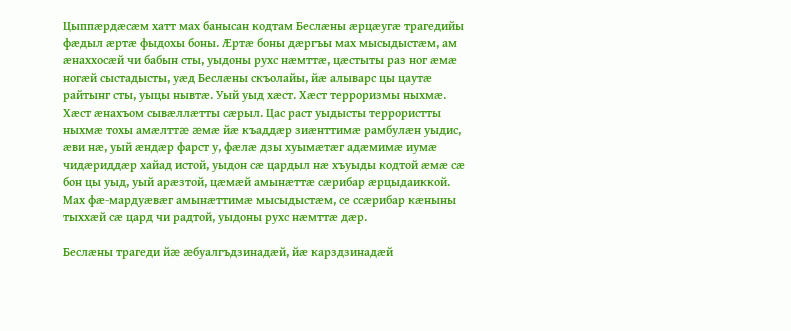Цыппæрдæсæм хатт мах банысан кодтам Беслæны æрцæугæ трагедийы фæдыл æртæ фыдохы боны. Æртæ боны дæргъы мах мысыдыстæм, ам æнаххосæй чи бабын сты, уыдоны рухс нæмттæ, цæстыты раз ног æмæ ногæй сыстадысты, уæд Беслæны скъолайы, йæ алыварс цы цаутæ райтынг сты, уыцы нывтæ. Уый уыд хæст. Хæст терроризмы ныхмæ. Хæст æнахъом сывæллæтты сæрыл. Цас раст уыдысты террористты ныхмæ тохы амæлттæ æмæ йæ къаддæр зиæнттимæ рамбулæн уыдис, æви нæ, уый æндæр фарст у, фæлæ дзы хуымæтæг адæмимæ иумæ чидæриддæр хайад истой, уыдон сæ цардыл нæ хъуыды кодтой æмæ сæ бон цы уыд, уый арæзтой, цæмæй амынæттæ сæрибар æрцыдаиккой. Мах фæ-мардуæвæг амынæттимæ мысыдыстæм, се ссæрибар кæныны тыххæй сæ цард чи радтой, уыдоны рухс нæмттæ дæр.

Беслæны трагеди йæ æбуалгъдзинадæй, йæ карздзинадæй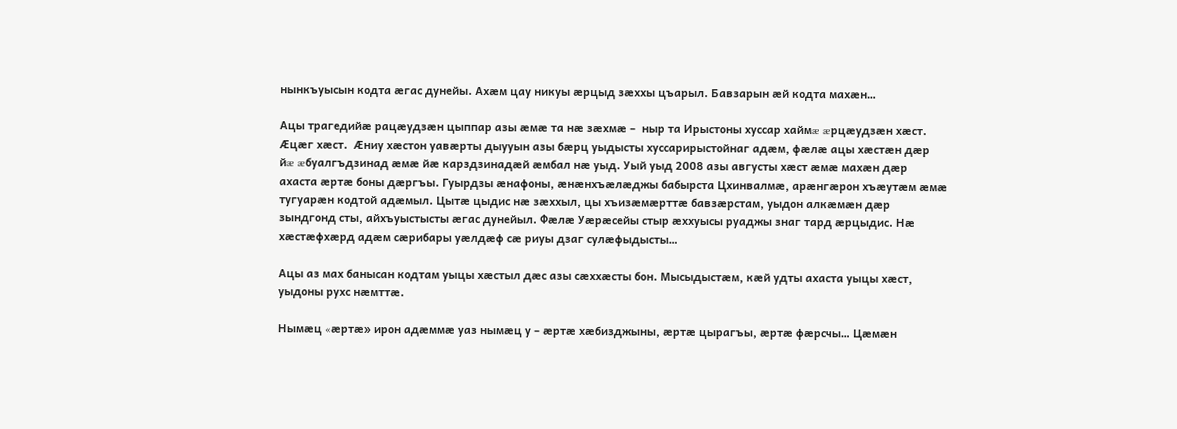нынкъуысын кодта æгас дунейы. Ахæм цау никуы æрцыд зæххы цъарыл. Бавзарын æй кодта махæн…

Ацы трагедийæ рацæудзæн цыппар азы æмæ та нæ зæхмæ –  ныр та Ирыстоны хуссар хаймæ æрцæудзæн хæст. Æцæг хæст.  Æниу хæстон уавæрты дыууын азы бæрц уыдысты хуссарирыстойнаг адæм, фæлæ ацы хæстæн дæр йæ æбуалгъдзинад æмæ йæ карздзинадæй æмбал нæ уыд. Уый уыд 2008 азы августы хæст æмæ махæн дæр ахаста æртæ боны дæргъы. Гуырдзы æнафоны, æнæнхъæлæджы бабырста Цхинвалмæ, арæнгæрон хъæутæм æмæ тугуарæн кодтой адæмыл. Цытæ цыдис нæ зæххыл, цы хъизæмæрттæ бавзæрстам, уыдон алкæмæн дæр зындгонд сты, айхъуыстысты æгас дунейыл. Фæлæ Уæрæсейы стыр æххуысы руаджы знаг тард æрцыдис. Нæ хæстæфхæрд адæм сæрибары уæлдæф сæ риуы дзаг сулæфыдысты…

Ацы аз мах банысан кодтам уыцы хæстыл дæс азы сæххæсты бон. Мысыдыстæм, кæй удты ахаста уыцы хæст, уыдоны рухс нæмттæ.

Нымæц «æртæ» ирон адæммæ уаз нымæц у – æртæ хæбизджыны, æртæ цырагъы, æртæ фæрсчы… Цæмæн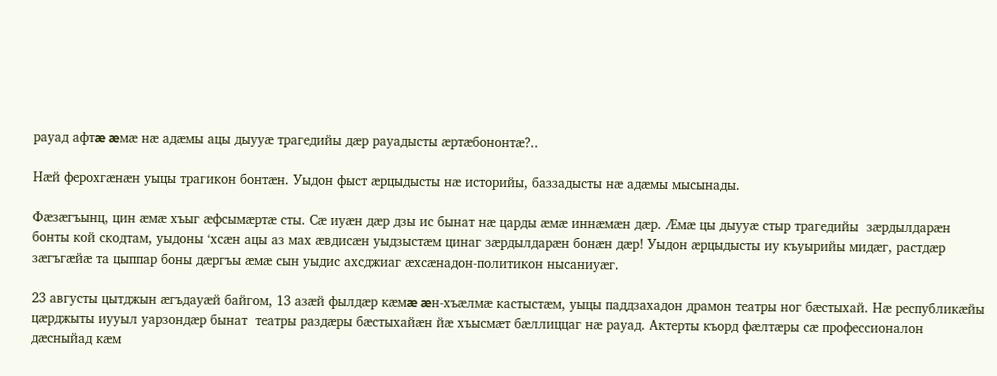рауад афтæ æмæ нæ адæмы ацы дыууæ трагедийы дæр рауадысты æртæбононтæ?..

Нæй ферохгæнæн уыцы трагикон бонтæн. Уыдон фыст æрцыдысты нæ историйы, баззадысты нæ адæмы мысынады.

Фæзæгъынц, цин æмæ хъыг æфсымæртæ сты. Сæ иуæн дæр дзы ис бынат нæ царды æмæ иннæмæн дæр. Æмæ цы дыууæ стыр трагедийы  зæрдылдарæн бонты кой скодтам, уыдоны ‘хсæн ацы аз мах æвдисæн уыдзыстæм цинаг зæрдылдарæн бонæн дæр! Уыдон æрцыдысты иу къуырийы мидæг, растдæр зæгъгæйæ та цыппар боны дæргъы æмæ сын уыдис ахсджиаг æхсæнадон-политикон нысаниуæг.

23 августы цытджын æгъдауæй байгом, 13 азæй фылдæр кæмæ æн-хъæлмæ кастыстæм, уыцы паддзахадон драмон театры ног бæстыхай. Нæ республикæйы цæрджыты иууыл уарзондæр бынат  театры раздæры бæстыхайæн йæ хъысмæт бæллиццаг нæ рауад. Актерты къорд фæлтæры сæ профессионалон дæсныйад кæм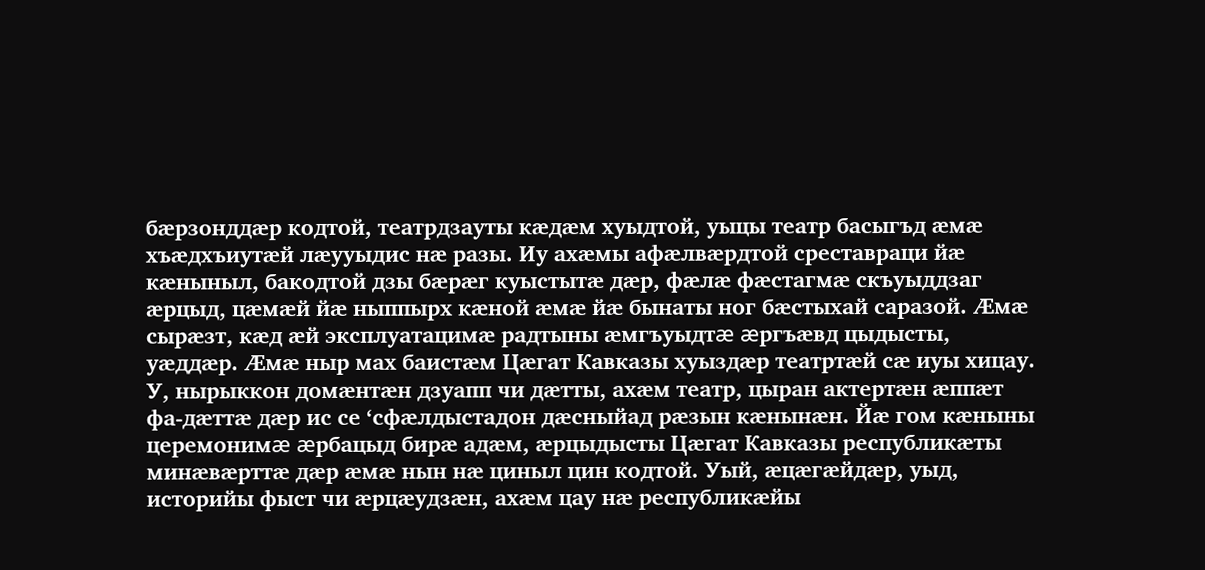бæрзонддæр кодтой, театрдзауты кæдæм хуыдтой, уыцы театр басыгъд æмæ хъæдхъиутæй лæууыдис нæ разы. Иу ахæмы афæлвæрдтой среставраци йæ кæныныл, бакодтой дзы бæрæг куыстытæ дæр, фæлæ фæстагмæ скъуыддзаг æрцыд, цæмæй йæ ныппырх кæной æмæ йæ бынаты ног бæстыхай саразой. Æмæ сырæзт, кæд æй эксплуатацимæ радтыны æмгъуыдтæ æргъæвд цыдысты, уæддæр. Æмæ ныр мах баистæм Цæгат Кавказы хуыздæр театртæй сæ иуы хицау. У, нырыккон домæнтæн дзуапп чи дæтты, ахæм театр, цыран актертæн æппæт фа-дæттæ дæр ис се ‘сфæлдыстадон дæсныйад рæзын кæнынæн. Йæ гом кæныны церемонимæ æрбацыд бирæ адæм, æрцыдысты Цæгат Кавказы республикæты минæвæрттæ дæр æмæ нын нæ циныл цин кодтой. Уый, æцæгæйдæр, уыд, историйы фыст чи æрцæудзæн, ахæм цау нæ республикæйы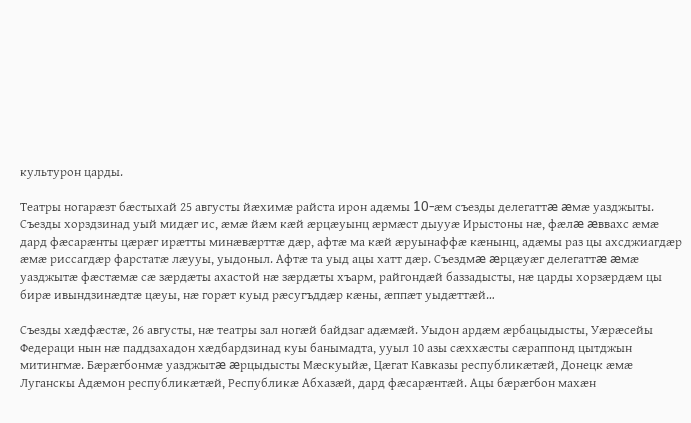культурон царды.

Театры ногарæзт бæстыхай 25 августы йæхимæ райста ирон адæмы 10-æм съезды делегаттæ æмæ уазджыты. Съезды хорздзинад уый мидæг ис, æмæ йæм кæй æрцæуынц æрмæст дыууæ Ирыстоны нæ, фæлæ æввахс æмæ дард фæсарæнты цæрæг ирæтты минæвæрттæ дæр, афтæ ма кæй æруынаффæ кæнынц, адæмы раз цы ахсджиагдæр æмæ риссагдæр фарстатæ лæууы, уыдоныл. Афтæ та уыд ацы хатт дæр. Съездмæ æрцæуæг делегаттæ æмæ уазджытæ фæстæмæ сæ зæрдæты ахастой нæ зæрдæты хъарм, райгондæй баззадысты, нæ царды хорзæрдæм цы бирæ ивындзинæдтæ цæуы, нæ горæт куыд рæсугъддæр кæны, æппæт уыдæттæй…

Съезды хæдфæстæ, 26 августы, нæ театры зал ногæй байдзаг адæмæй. Уыдон ардæм æрбацыдысты, Уæрæсейы Федераци нын нæ паддзахадон хæдбардзинад куы банымадта, ууыл 10 азы сæххæсты сæраппонд цытджын митингмæ. Бæрæгбонмæ уазджытæ æрцыдысты Мæскуыйæ, Цæгат Кавказы республикæтæй, Донецк æмæ Луганскы Адæмон республикæтæй, Республикæ Абхазæй, дард фæсарæнтæй. Ацы бæрæгбон махæн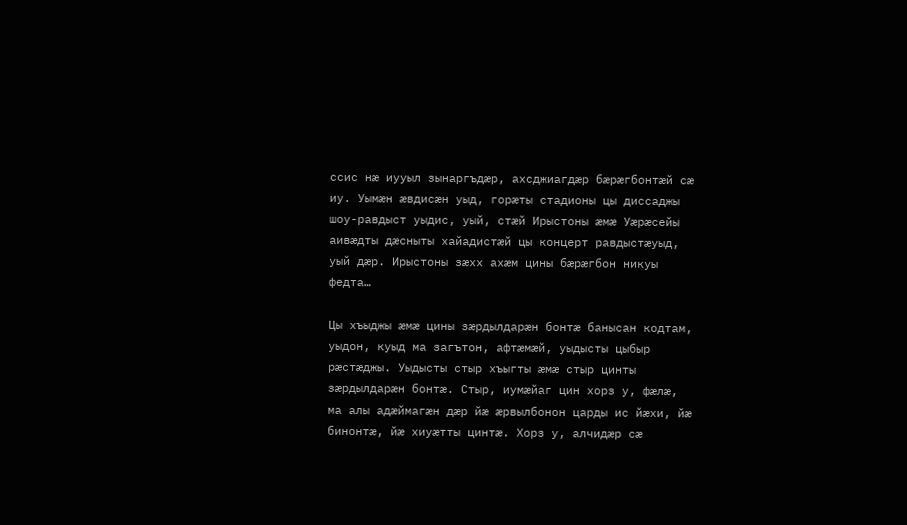ссис нæ иууыл зынаргъдæр, ахсджиагдæр бæрæгбонтæй сæ иу. Уымæн æвдисæн уыд, горæты стадионы цы диссаджы шоу-равдыст уыдис, уый, стæй Ирыстоны æмæ Уæрæсейы аивæдты дæсныты хайадистæй цы концерт равдыстæуыд, уый дæр. Ирыстоны зæхх ахæм цины бæрæгбон никуы федта…

Цы хъыджы æмæ цины зæрдылдарæн бонтæ банысан кодтам, уыдон, куыд ма загътон, афтæмæй, уыдысты цыбыр рæстæджы. Уыдысты стыр хъыгты æмæ стыр цинты зæрдылдарæн бонтæ. Стыр, иумæйаг цин хорз у, фæлæ, ма алы адæймагæн дæр йæ æрвылбонон царды ис йæхи, йæ бинонтæ, йæ хиуæтты цинтæ. Хорз у, алчидæр сæ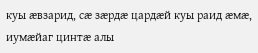куы æвзарид, сæ зæрдæ цардæй куы раид æмæ, иумæйаг цинтæ алы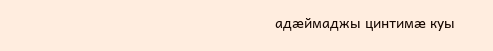адæймаджы цинтимæ куы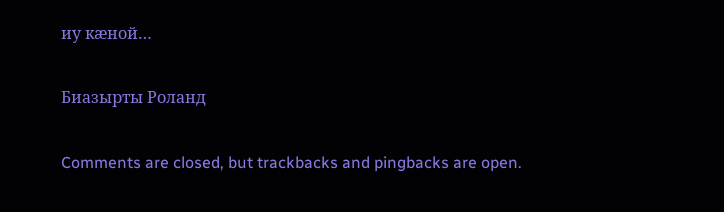иу кæной…

Биазырты Роланд

Comments are closed, but trackbacks and pingbacks are open.